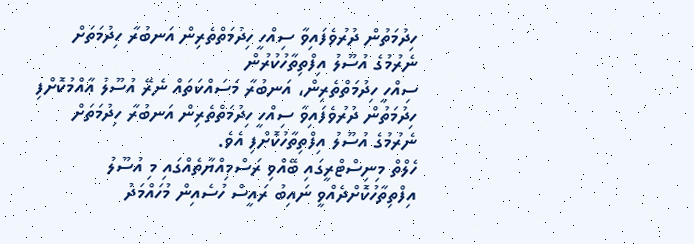ހިދުމަތުން ދުރުވެފައިވާ ސިއްހީ ހިދުމަތްތެރިން އަނބުރާ ހިދުމަތަށް ނެރުމުގެ އުސޫލު އިފްތިތާހުކުރުން
ސިއްހީ ހިދުމަތްތެރިން، އަނބުރާ މަސައްކަތައް ނެރޭ އުސޫލު އާއްމުކޮށްފި
ހިދުމަތުން ދުރުވެފައިވާ ސިއްހީ ހިދުމަތްތެރިން އަނބުރާ ހިދުމަތަށް ނެރުމުގެ އުސޫލު އިފްތިތާހުކޮށްފި އެވެ.
ހެލްތް މިނިސްޓްރީގައި ބޭއްވި ރަސްމިއްޔާތެއްގައި މި އުސޫލު އިފްތިތާހުކޮށްދެއްވީ ނައިބު ރައީސް ހުސެއިން މުހައްމަދު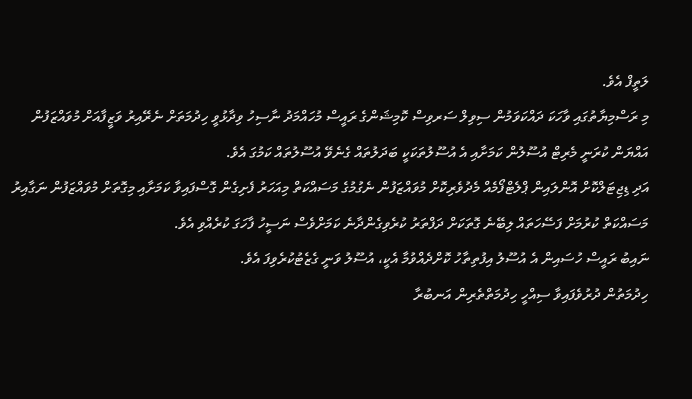ލަތީފް އެވެ.
މި ރަސްމިޔާތުގައި ވާހަކަ ދައްކަވަމުން ސިވިލް ސަރވިސް ކޮމިޝަންގެ ރައީސް މުހައްމަދު ނާސިހު ވިދާޅުވީ ހިދުމަތަށް ނެރޭއިރު ވަޒީފާއަށް މުވައްޒަފުން އައްޔަން ކުރަނީ މެރިޓް އުސޫލުން ކަމަށާއި އެ އުސޫލުތަކަކީ ބަދަލުތައް ގެނެވޭ އުސޫލުތައް ކަމުގަ އެވެ.
އަދި ޑިޖިޓަލްކޮށް އޮންލައިން ޕްލެޓްފޯމެއް މެދުވެރިކޮށް މުވައްޒަފުން ނެގުމުގެ މަސައްކަތް މިއަހަރު ފެށިގެން ގޮސްފައިވާ ކަމަށާއި މިގޮތަށް މުވައްޒަފުން ނަގާއިރު މަސައްކަތް ކުރުމަށް ފަސޭހަތައް ލިބޭނެ ގޮތަކަށް ދަފްތަރު ކުރެވިގެންދާނެ ކަމަށްވެސް ނަސީހު ފާހަގަ ކުރެއްވި އެވެ.
ނައިބު ރައީސް ހުސައިން އެ އުސޫލު އިފުތިތާހު ކޮށްދެއްވުމާ އެކީ، އުސޫލު ވަނީ ގެޒެޓުކުރެވިފަ އެވެ.
ހިދުމަތުން ދުރުވެފައިވާ ސިއްހީ ހިދުމަތްތެރިން އަނބުރާ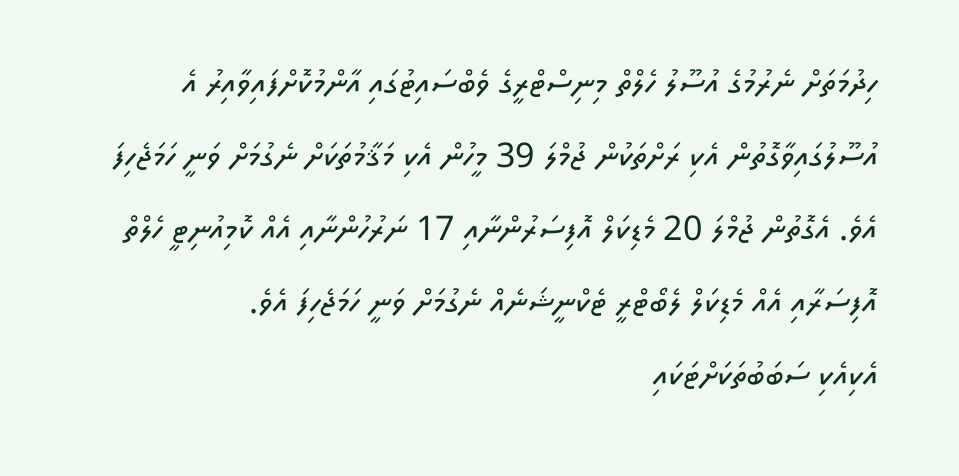ހިދުމަތަށް ނެރުމުގެ އުސޫލު ހެލްތް މިނިސްޓްރީގެ ވެބްސައިޓުގައި އާންމުކޮށްފައިވާއިރު އެ އުސޫލުގައިވާގޮތުން އެކި ރަށްތަކުން ޖުމްލަ 39 މީހުން އެކި މަޤާމުތަކަށް ނެގުމަށް ވަނީ ހަމަޖެހިފަ އެވެ. އެގޮތުން ޖުމްލަ 20 މެޑިކަލް އޮފިސަރުންނާއި 17 ނަރުހުންނާއި އެއް ކޮމިއުނިޓީ ހެލްތް އޮފިސަރާއި އެއް މެޑިކަލް ލެބޯޓްރީ ޓެކްނީޝަނެއް ނެގުމަށް ވަނީ ހަމަޖެހިފަ އެވެ.
އެކިއެކި ސަބަބުތަކަށްޓަކައި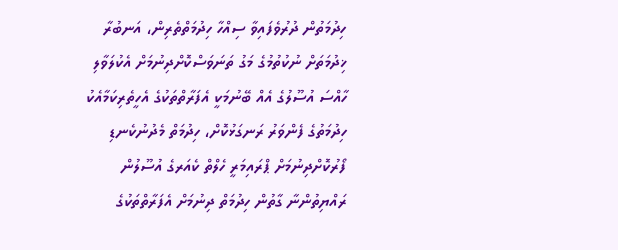ހިދުމަތުން ދުރުވެފައިވާ ސިއްހާ ހިދުމަތްތެރިން، އަނބުރާ ޚިދުމަތަށް ނުކުތުމުގެ މަގު ތަނަވަސްކޮށްދިނުމަށް އެކުލަވާލި ހާއްސަ އުސޫލުގެ އެއް ބޭނުމަކީ އެފަރާތްތަކުގެ އެހީތެރިކަމާއެކު ހިދުމަތުގެ ފެންވަރު ރަނގަޅުކޮށް، ހިދުމަތް މެދުނުކެނޑި ފޯރުކޮށްދިނުމަށް ޕްރައިމަރީ ހެލްތް ކެއަރގެ އުސޫލުން ރައްޔިތުންނާ ގާތުން ހިދުމަތް ދިނުމަށް އެފަރާތްތަކުގެ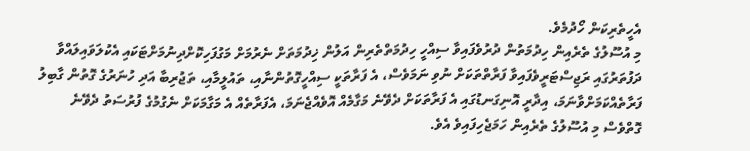އެހީތެރިކަން ހޯދުމެވެ.
މި އުސޫލުގެ ތެރެއިން ހިދުމަތުން ދުރުވެފައިވާ ސިއްހީ ހިދުމަތްތެރިން އަލުން ޚިދުމަތަށް ނެރުމަށް މަގުފަހިކޮށްދިނުމަށްޓަކައި އެކުލަވައިލައްވާ ދަފުތަރުގައި ރަޖިސްޓަރީވެފައިވާ ފަރާތްތަކަށް ނުވި ނަމަވެސް، އެ ފަރާތަކީ ސިއްހީގޮތުންނާއި، ތައުލީމާއި، ތަޖުރިބާ އަދި ހުނަރުގެ ގޮތުން ގާބިލު ފަރާތެއްކަމަށްވާނަމަ، އިދާރީ އޮނިގަނޑުގައި އެ ފަރާތަކަށް ދެވޭނެ މަގާމެއް އޮވެއްޖެނަމަ، އެފަރާތެއް އެ މަގާމަކަށް ނެގުމުގެ ފުރުސަތު ދެވޭނެ ގޮތްވެސް މި އުސޫލުގެ ތެރެއިން ހަމަޖެހިފައިވެ އެވެ.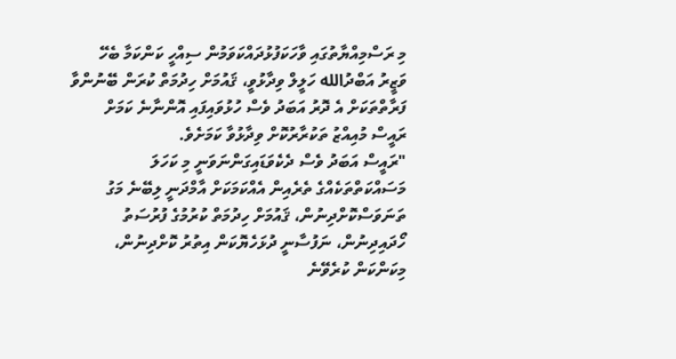މި ރަސްމިއްޔާތުގައި ވާހަކަފުޅުދައްކަވަމުން ސިއްހީ ކަންކަމާ ބެހޭ ވަޒީރު އަބްދުالله ހަލީލް ވިދާޅުވީ، ޤައުމަށް ހިދުމަތް ކުރަން ބޭނުންވާ ފަރާތްތަކަށް އެ ދޮރު އަބަދު ވެސް ހުޅުވައިފައި އޮންނާނެ ކަމަށް ރައީސް މުއިއްޒު ތަކުރާރުކޮށް ވިދާޅުވާ ކަމަށެވެ.
"ރައީސް އަބަދު ވެސް ދެކެވަޑައިގަންނަވަނީ މި ކަހަލަ މަސައްކަތްތަކެއްގެ ތެރެއިން އެއްކަމަކަށް އާމްދަނީ ލިބޭނެ މަގު ތަނަވަސްކޮށްދިނުން، ޤައުމަށް ހިދުމަތް ކުރުމުގެ ފުރުސަތު ހޯދައިދިނުން، ނަފުސާނީ ދުޅަހެޔޮކަން އިތުރު ކޮށްދިނުން، މިކަންކަން ކުރެވޭނެ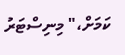ކަމަށް،" މިނިސްޓަރު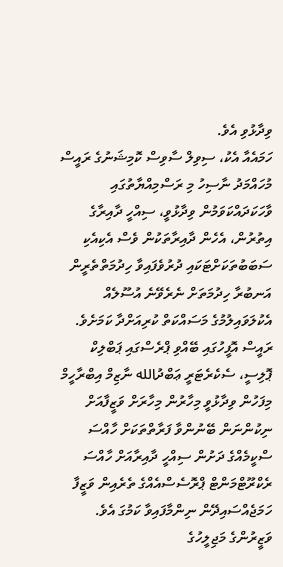ވިދާޅުވި އެވެ.
ހަމައެއާ އެކު، ސިވިލް ސާވިސް ކޮމިޝަނުގެ ރައީސް މުހައްމަދު ނާސިހު މި ރަސްމިއްޔާތުގައި ވާހަކަދައްކަވަމުން ވިދާޅުވީ، ސިއްހީ ދާއިރާގެ އިތުރުން، އެހެން ދާއިރާތަކުން ވެސް އެކިއެކި ސަބަބުތަކަށްޓަކައި ދުރުވެފައިވާ ހިދުމަތްތެރީން އަނބުރާ ހިދުމަތަށް ނެރެވޭނެ އުސޫލެއް އެކުލަވައިލުމުގެ މަސައްކަތް ކުރިއަށްދާ ކަމަށެވެ.
ރައީސް އޮފީހުގައި ބޭއްވި ޕްރެސްގައި ޕަބްލިކް ޕޮލިސީ، ސެކެރެޓަރީ ޢަބްދުالله ނާޒިމް އިބްރާހީމް މިފަހުން ވިދާޅުވީ މިހާރުން މިހާރަށް ވަޒީފާއަށް ނިކުންނަން ބޭނުންވާ ފަރާތްތަކަށް ހާއްސަ ސްކީމެއްގެ ދަށުން ސިއްހީ ދާއިރާއަށް ހާއްސަ ރެކްރޫޓްމަންޓް ޕްރޮސެސްއެއްގެ ތެރެއިން ވަޒީފާ ހަމަޖެއްސައިދޭން ނިންމާފައިވާ ކަމުގަ އެވެ.
ވަޒީރުންގެ މަޖިލީހުގެ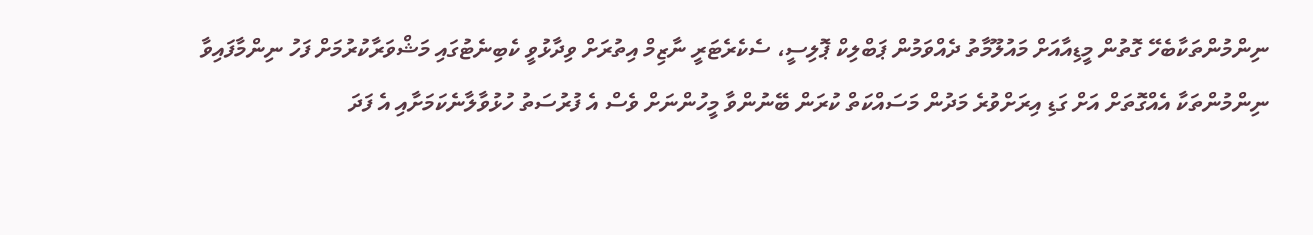ނިންމުންތަކާބެހޭ ގޮތުން މީޑިއާއަށް މައުލޫމާތު ދެއްވަމުން ޕަބްލިކް ޕޮލިސީ، ސެކެރެޓަރީ ނާޒިމް އިތުރަށް ވިދާޅުވީ ކެބިނެޓުގައި މަޝްވަރާކުރުމަށް ފަހު ނިންމާފައިވާ ނިންމުންތަކާ އެއްގޮތަށް އަށް ގަޑި އިރަށްވުރެ މަދުން މަސައްކަތް ކުރަން ބޭނުންވާ މީހުންނަށް ވެސް އެ ފުރުސަތު ހުޅުވާލާނެކަމަށާއި އެ ފަދަ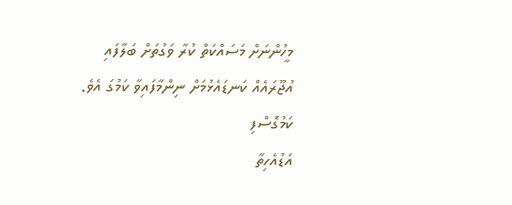މީހުންނަށް މަސައްކަތް ކުރާ ވަގުތަށް ބަލާފައި އުޖޫރައެއް ކަނޑައެޅުމަށް ނިންމާފައިވާ ކަމުގަ އެވެ.
ކަމުގޮސްފި
އަޑުއެހިތާ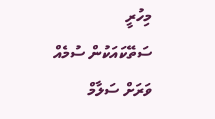މިހުރީ
ސަތޭކައަކުން ސުމެއް
ވަރަށް ސަލާމް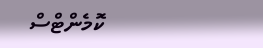ކޮމެންޓްސް